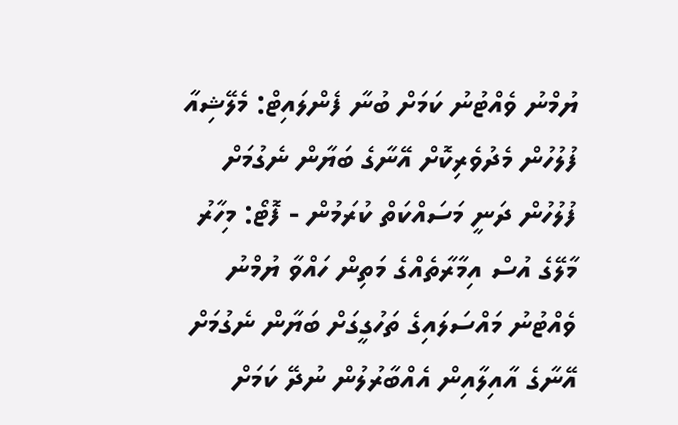ޔުމްނު ވެއްޓުނު ކަމަށް ބުނާ ފެންލައިޓް: މެލޭޝިއާ ފުލުހުން މެދުވެރިކޮށް އޭނާގެ ބަޔާން ނެގުމަށް ފުލުހުން ދަނީ މަސައްކަތް ކުރަމުން - ފޮޓޯ: މިހާރު
މާލޭގެ އުސް އިމާރާތެއްގެ މަތިން ހައްވާ ޔުމްނު ވެއްޓުނު މައްސަލައިގެ ތަހުގީގަށް ބަޔާން ނެގުމަށް އޭނާގެ އާއިލާއިން އެއްބާރުލުން ނުދޭ ކަމަށް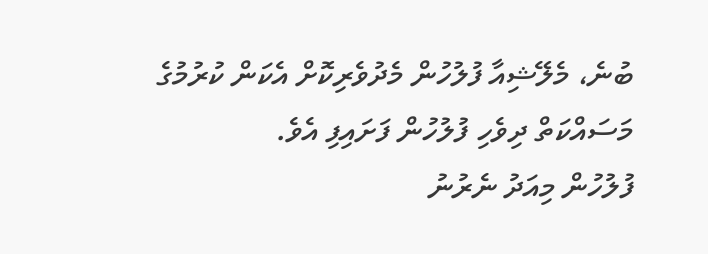ބުނެ، މެލޭޝިއާ ފުލުހުން މެދުވެރިކޮށް އެކަން ކުރުމުގެ މަސައްކަތް ދިވެހި ފުލުހުން ފަށައިފި އެވެ.
ފުލުހުން މިއަދު ނެރުނު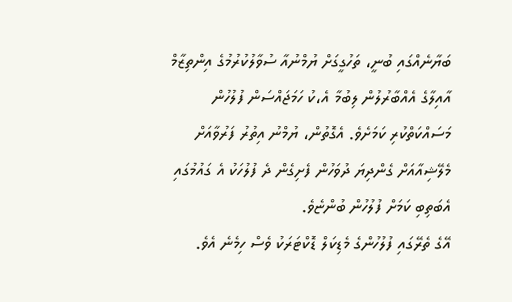ބަޔާނެއްގައި ބުނީ، ތަހުގީގަށް ޔުމްނުއާ ސުވާލުކުރުމުގެ އިންތިޒާމް އާއިލާގެ އެއްބާރުލުން ލިބުމާ އެ،ކު ހަމަޖައްސަން ފުލުހުން މަސައްކަތްކުރި ކަމަށެވެ. އެގޮތުން، ޔުމްނު އިތުރު ފަރުވާއަށް މެލޭޝިއާއަށް ގެންދިޔަ ދުވަހުން ފެށިގެން ދެ ފުލުހަކު އެ ގައުމުގައި އެބަތިބި ކަމަށް ފުލުހުން ބުންޏެވެ.
އޭގެ ތެރޭގައި ފުލުހުންގެ މެޑިކަލް ޑޮކްޓަރަކު ވެސް ހިމެނެ އެވެ.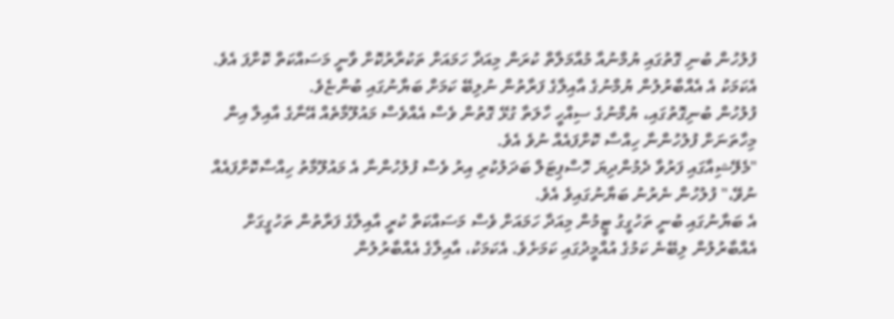ފުލުހުން ބުނި ގޮތުގައި ޔުމްނުއާ މުއާމަލާތް ކުރަން މިއަދާ ހަމައަށް ތަކުރާރުކޮށް ވާނީ މަސައްކަތް ކޮށްފަ އެވެ. އެކަމަކު އެ އެއްބާރުލުން ޔުމްނުގެ އާއިލާގެ ފަރާތުން ނުލިބޭ ކަމަށް ބަޔާނުގައި ބުންޏެވެ.
ފުލުހުން ބުނިގޮތުގައި، ޔުމްނުގެ ސިއްހީ ހާލަތާ ގުޅޭ ގޮތުން ވެސް އެއްވެސް މައުލޫމާތެއް އޭނާގެ އާއިލާ އިން މިހާތަނަށް ފުލުހުންނާ ހިއްސާ ކޮށްފައެއް ނުވެ އެވެ.
"މެލޭޝިއާގައި ފަރުވާ ދެމުންދިޔަ ހޮސްޕިޓަލް ބަދަލުކުރި އިރު ވެސް ފުލުހުންނާ އެ މައުލޫމާތު ހިއްސާކޮށްފައެއް ނުވޭ،" ފުލުހުން ނެރުނު ބަޔާނުގައިވެ އެވެ.
އެ ބަޔާނުގައި ބުނީ ތަހުގީގު ޓީމުން މިއަދާ ހަމައަށް ވެސް މަސައްކަތް ކުރީ އާއިލާގެ ފަރާތުން ތަހުގީގަށް އެއްބާރުލުން ލިބޭނެ ކަމުގެ އުއްމީދުގައި ކަމަށެވެ. އެކަމަކު، އާއިލާގެ އެއްބާރުލުން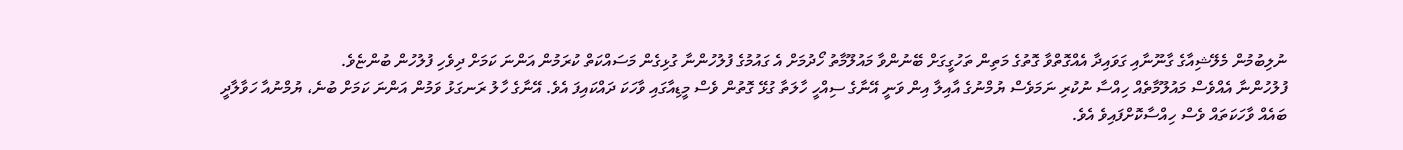ނުލިބުމުން މެލޭޝިއާގެ ގާނޫނާއި ގަވައިދާ އެއްގޮތްވާ ގޮތުގެ މަތިން ތަހުގީގަށް ބޭނުންވާ މައުލޫމާތު ހޯދުމަށް އެ ގައުމުގެ ފުލުހުންނާ ގުޅިގެން މަސައްކަތް ކުރަމުން އަންނަ ކަމަށް ދިވެހި ފުލުހުން ބުންޏެވެ.
ފުލުހުންނާ އެއްވެސް މައުލޫމާތެއް ހިއްސާ ނުކުރި ނަމަވެސް ޔުމްނުގެ އާއިލާ އިން ވަނީ އޭނާގެ ސިއްހީ ހާލަތާ ގުޅޭ ގޮތުން ވެސް މީޑިއާގައި ވާހަކަ ދައްކައިފަ އެވެ. އޭނާގެ ހާލު ރަނގަޅު ވަމުން އަންނަ ކަމަށް ބުނެ، ޔުމްނުއާ ހަވާލާދީ ބައެއް ވާހަކަތައް ވެސް ހިއްސާކޮށްފައިވެ އެވެ.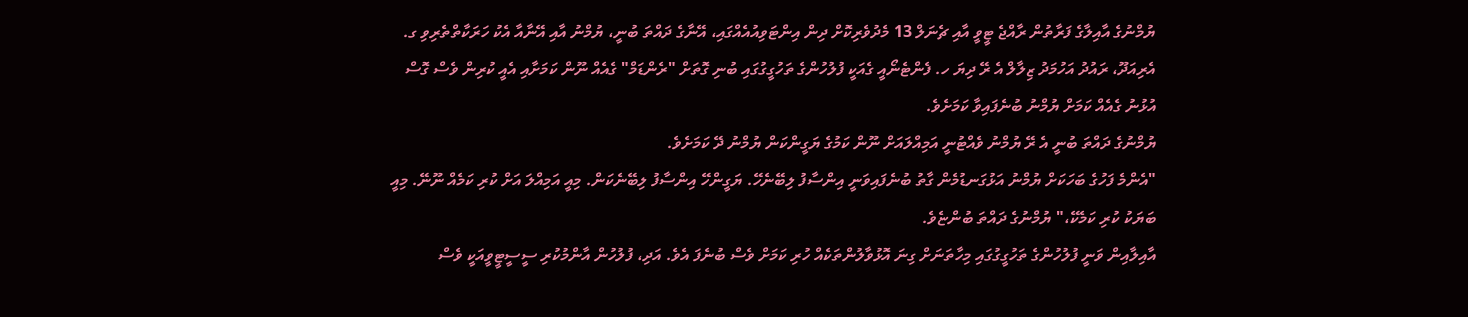ޔުމްނުގެ އާއިލާގެ ފަރާތުން ރާއްޖެ ޓީވީ އާއި ޗެނަލް 13 މެދުވެރިކޮށް ދިން އިންޓަވިއުއެއްގައި، އޭނާގެ ދައްތަ ބުނީ، ޔުމްނު އާއި އޭނާއާ އެކު ހަރަކާތްތެރިވި ގ. އެރިއަދޫ، ރައުދު އަހުމަދު ޒިލާލް އެ ރޭ ދިޔަ ހ. ފެންޓެނޯއީ ގެއަކީ ފުލުހުންގެ ތަހުގީގުގައި ބުނި ގޮތަށް "ރެންޑަމް" ގެއެއް ނޫން ކަމަށާއި އެއީ ކުރިން ވެސް ގޮސް އުޅުނު ގެއެއް ކަމަށް ޔުމްނު ބުނެފައިވާ ކަމަށެވެ.
ޔުމްނުގެ ދައްތަ ބުނީ އެ ރޭ ޔުމްނު ވެއްޓުނީ އަމިއްލައަށް ނޫން ކަމުގެ ޔަގީންކަން ޔުމްނު ދޭ ކަމަށެވެ.
"އެންމެ ފަހުގެ ބަހަކަށް ޔުމްނު އަޅުގަނޑުމެން ގާތު ބުނެފައިވަނީ އިންސާފު ލިބޭނެހޭ. ޔަގީންހޭ އިންސާފު ލިބޭނެކަން. މިއީ އަމިއްލަ އަށް ކުރި ކަމެއް ނޫނޭ. މިއީ ބަޔަކު ކުރި ކަމެކޭ،" ޔުމްނުގެ ދައްތަ ބުންޏެވެ.
އާއިލާއިން ވަނީ ފުލުހުންގެ ތަހުގީގުގައި މިހާތަނަށް ގިނަ އޮޅުވާލުންތަކެއް ހުރި ކަމަށް ވެސް ބުނެފަ އެވެ. އަދި، ފުލުހުން އާންމުކުރި ސީސީޓީވީއަކީ ވެސް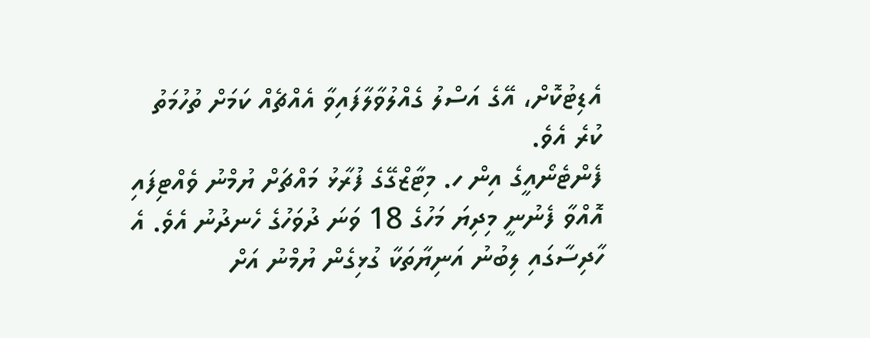އެޑިޓުކޮށް، އޭގެ އަސްލު ގެއްލުވާލާފައިވާ އެއްޗެއް ކަމަށް ތުހުމަތު ކުރެ އެވެ.
ފެންޓެނޯއީގެ އިން ހ. މިޓާޒްގޭގެ ފުރާޅު މައްޗަށް ޔުމްނު ވެއްޓިފައި އޮއްވާ ފެނުނީ މިދިޔަ މަހުގެ 18 ވަނަ ދުވަހުގެ ހެނދުނު އެވެ. އެ ހާދިސާގައި ލިބުނު އަނިޔާތަކާ ގުޅިގެން ޔުމްނު އަށް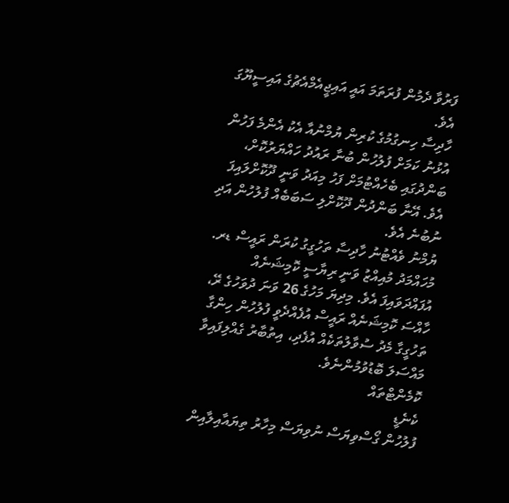ފަރުވާ ދެމުން ފުރަތަމަ އައީ އައިޖީއެމްއެޗުގެ އައިސީޔޫގަ އެވެ.
ހާދިސާ ހިނގުމުގެ ކުރިން ޔުމްނުއާ އެކު އެންމެ ފަހުން އުޅުނު ކަމަށް ފުލުހުން ބުނާ ރައުދު ހައްޔަރުކޮށް، ބަންދުގައި ބެހެއްޓުމަށް ފަހު މިއަދު ވަނީ ދޫކޮށްލައިފަ އެވެ. އޭނާ ބަންދުން ދޫކޮށްލި ސަބަބެއް ފުލުހުން އަދި ނުބުނެ އެވެ.
ޔުމްނު ވެއްޓުނު ހާދިސާ ތަހުގީގު ކުރަން ރައީސް ޑރ. މުހައްމަދު މުއިއްޒު ވަނީ ރިޔާސީ ކޮމިޝަނެއް އުފައްދަވައިފަ އެވެ. މިދިޔަ މަހުގެ 26 ވަނަ ދުވަހުގެ ރޭ، ހާއްސަ ކޮމިޝަނެއް ރައީސް އުފެއްދެވީ ފުލުހުން ހިންގާ ތަހުގީގާ މެދު ސުވާލުތަކެއް އުފެދި، އިތުބާރު ގެއްލިފައިވާ މައްސަލަ ބޮޑުވުމުންނެވެ.
ކޮމެންޓްތައް
ކެނެޑީ
ފުލުހުން ގޯސްވިޔަސް ނުވިޔަސް މިހާރު ތިޔައާއިލާއިން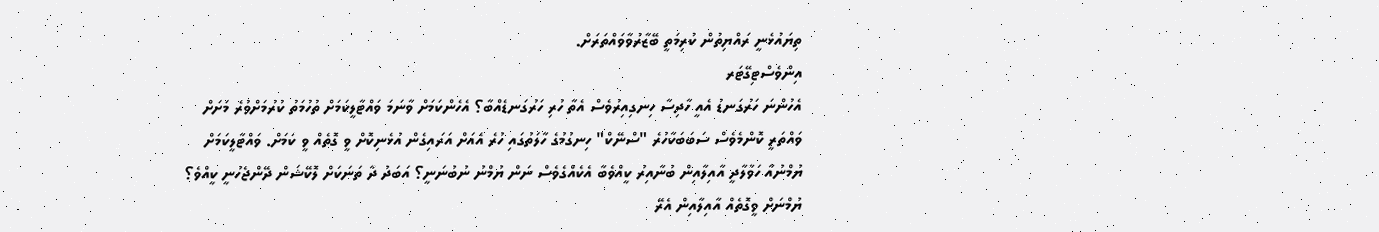ތިޔައުޅެނީ ރައްޔިތުން ކުރިމަތީ ބޭޒާރުވާވައްތަރަށް.
އިންވެސްޓިގޭޓަރ
އެހުންނަ ހަރުގަނޑު އެއީ ހާދިސާ ހިނގިއިރުވެސް އެތާ ހުރި ހަރުގަނޑެއްބާ؟ އެހެންކަމަށް ވާނަމަ ވައްޓާލީކަމަށް ތުހުމަތު ކުރުމަށްވުރެ މަށަށް ވައްތަރީ ކޮންމެވެސް ސަބަބަކާހުރެ "ސްނޭކް" ހިނގުމުގެ ހާލަތުގައި ހުރެ އެއަށް އަރައިގެން އުޅެނިކޮށް ވީ ގޮތެއް ވީ ކަމަށް. ވައްޓާލީކަމަށް ޔުމްނުއާ ހަވާލާދީ އާއިލާއިން ބުނާއިރު ކީއްވެބާ އެކެއްގެވެސް ނަން ޔުމްނު ނުބުނަނީ؟ އަބަދު ދާ ތަނަކަށް ލޮކޭޝަން ދޭންޖެހުނީ ކީއްވެ؟ ޔުމްނަށް ވީގޮތެއް އާއިލާއިން އެރޭ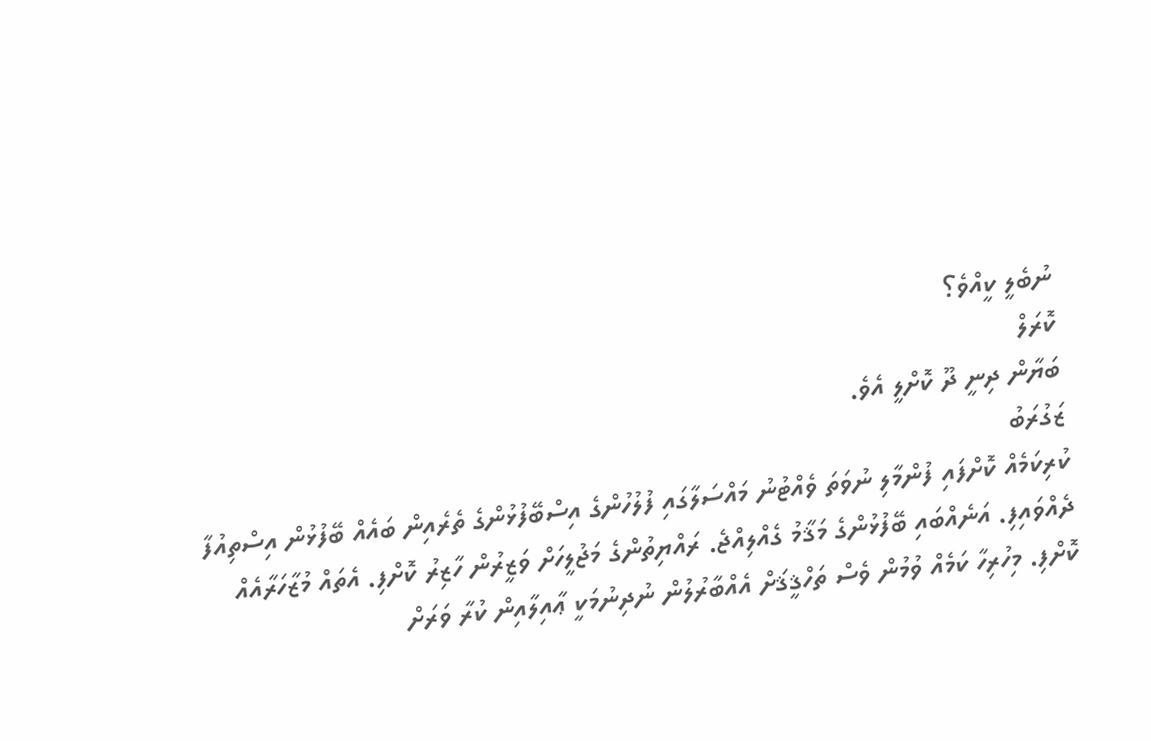ނުބެލީ ކީއްވެ؟
ކޮރަލް
ބަޔާން ދިނީ ދޫ ކޮށްލީ އެވެ.
ޒަގުރަބު
ކުރިކަމެއް ކޮށްފައި ފުންމާލި ނުވަތަ ވެއްޓުނު މައްސަލާގައި ފުލުހުންގެ އިސްބޭފުޅުންގެ ތެރެއިން ބައެއް ބޭފުޅުން އިސްތިއުފާ ދެއްވައިފި. އަނެއްބައި ބޭފުޅުންގެ މަޤާމު ގެއްލިއްޖެ. ރައްޔިތުންގެ މަޖުލީހަށް ވަޒީރުން ހާޒިރު ކޮށްފި. އެތައް މުޒާހަރާއެއް ކޮށްފި. މިހުރިހާ ކަމެއް ވުމުން ވެސް ތަހްޤީޤަށް އެއްބާރުލުން ނުދިނުމަކީ ޢާއިލާއިން ކުރާ ވަރަށް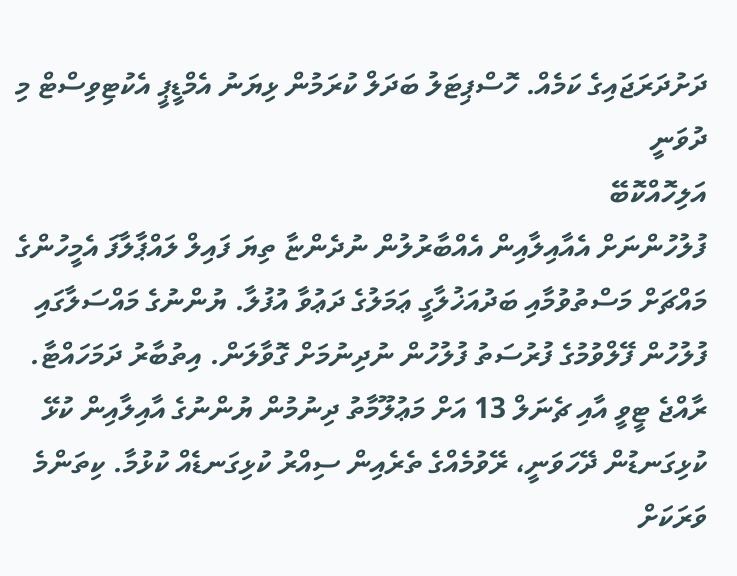ދަށުދަރަޖައިގެ ކަމެއް. ހޮސްޕިޓަލު ބަދަލް ކުރަމުން ޅިޔަނު އެމްޑީޕީ އެކުޓިވިސްޓް މި ދުވަނީ
އަލިހޮއްކޮބޭ
ފުލުހުންނަށް އެއާއިލާއިން އެއްބާރުލުން ނުދެންޏާ ތިޔަ ފައިލް ލައްޕާލާފަ އެމީހުންގެ މައްޗަށް މަސްތުވުމާއި ބަދުއަޚުލާގީ ޢަމަލުގެ ދަޢުވާ އުފުލާ. ޔުންނުގެ މައްސަލާގައި ފުލުހުން ފޭލްވުމުގެ ފުރުސަތު ފުލުހުން ނުދިނުމަށް ގޮވާލަން. އިތުބާރު ދަމަހައްޓާ. ރާއްޖެ ޓީވީ އާއި ޗެނަލް 13 އަށް މަޢުލޫމާތު ދިނުމުން ޔުންނުގެ އާއިލާއިން ކުޅޭ ކުޅިގަނޑުން ދޭހަވަނީ، ރޭވުމެއްގެ ތެރެއިން ސިއްރު ކުޅިގަނޑެއް ކުޅުމާ. ކިތަންމެ ވަރަކަށް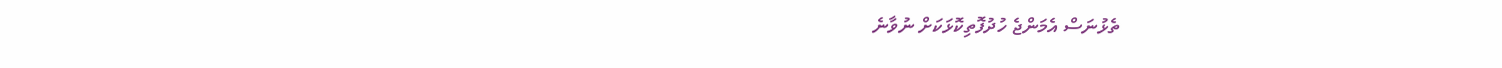ތެޅުނަސް އެމަންޖެ ހުދުފޮތިކޮޅަކަށް ނުވާނެ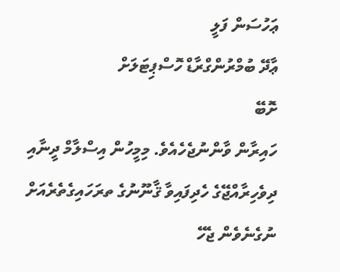ޢަހުސަން ފަލީ
ޢާދޭ ބުމްރުންގްރާޑް ހޮސްޕިޓަލަށް
ށޮބޭ
ހައިރާން ވާންނުޖެހެއެވެ. މިމީހުން އިސްލާމް ދީނާއި ދިވެހިރާއްޖޭގެ ހެދިފައިވާ ޤާނޫނުގެ ތރަހައިގެތެރެއަށް ނުގެނެވެން ޖެހޭ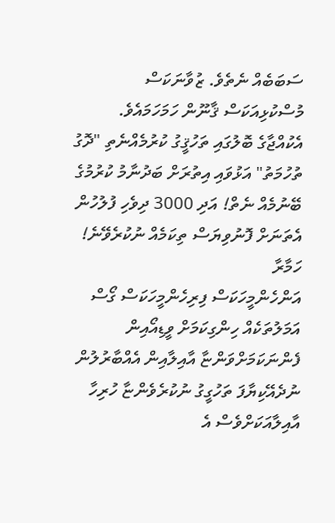ސަބަބެއް ނެތެވެ. ޒުވާނަކަސް މުސްކުޅިއަކަސް ޤާނޫން ހަމަހަމައެވެ.
އެކުއްޖާގެ ބޮލުގައި ތަހުޤީގު ކުރުމެއްނެތި "ދޮގު ތުހުމަތު" އަޅުވައި އިތުރަށް ބަދުނާމު ކުރުމުގެ ބޭނުމެއް ނެތް! އަދި 3000 ދިވެހި ފުލުހުން އެތަނަށް ފޮނުވިޔަސް ތިކަމެއް ނުކުރެވޭނެ!
ހަމާރާ
އަންހެންމީހަކަސް ފިރިހެންމީހަކަސް ގޯސް އަމަލުތަކެއް ހިންގިކަމަށް ވީޑިއޯއިން ފެންނަކަމަށްވަންޏާ އާއިލާއިން އެއްބާރުލުން ނުދެއޭކިޔާފަ ތަހުގީގު ނުކުރެވެންޏާ ހުރިހާ އާއިލާއަކަށްވެސް އެ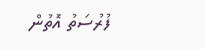ފުރުސަތު އޮތުން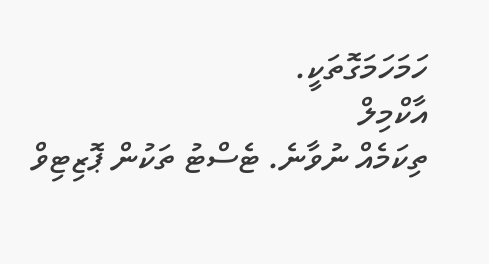ހަމަހަމަގޮތަކީ.
އާކްމިލް
ތިކަމެއް ނުވާނެ. ޓެސްޓު ތަކުން ޕޮޒިޓިވް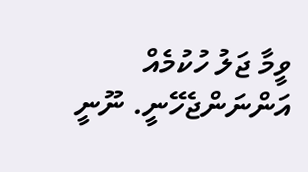ވީމާ ޖަލު ހުކުމެއް އަންނަންޖެހޭނީ. ނޫނީ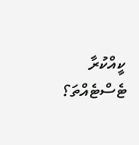ކީއްކުރާ ޓެސްޓެއްތަ؟